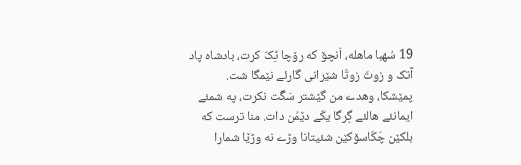19 سُهبا ماهله، اَنچۆ که رۆچا ٹِکّ کرت، بادشاه پاد آتک و زوتّ زوتّا شێرانی گارئے نێمگا شت.
پمێشکا، وهدے من گێشتر سَگِّت نکرت، په شمئے ایمانئے هالئے گِرگا یکّے دێمُن دات. منا ترست که بلکێن چَکّاسۆکێن شئیتانا وڑے نه وڑێا شمارا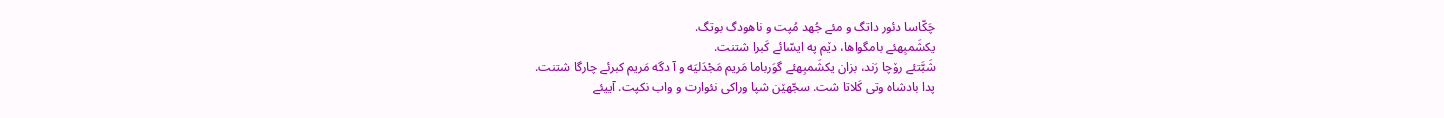چَکّاسا دئور داتگ و مئے جُهد مُپت و ناهودگ بوتگ.
یکشَمبِهئے بامگواها، دێم په ایسّائے کَبرا شتنت.
شَبَّتئے رۆچا رَند، بزان یکشَمبِهئے گوَرباما مَریم مَجْدَلیَه و آ دگه مَریم کبرئے چارگا شتنت.
پدا بادشاه وتی کَلاتا شت. سجّهێن شپا وراکی نئوارت و واب نکپت. آییئے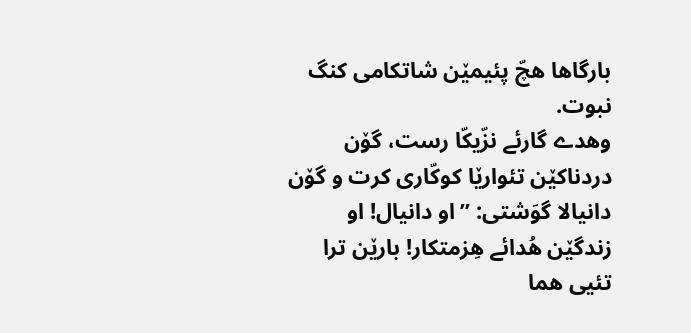بارگاها هچّ پئیمێن شاتکامی کنگ نبوت.
وهدے گارئے نزّیکّا رست، گۆن دردناکێن تئوارێا کوکّاری کرت و گۆن دانیالا گوَشتی: ”او دانیال! او زندگێن هُدائے هِزمتکار! بارێن ترا تئیی هما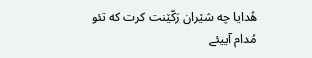هُدایا چه شێران رَکّێنت کرت که تئو مُدام آییئے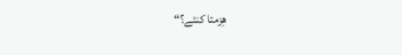هِزمتا کنئے؟“